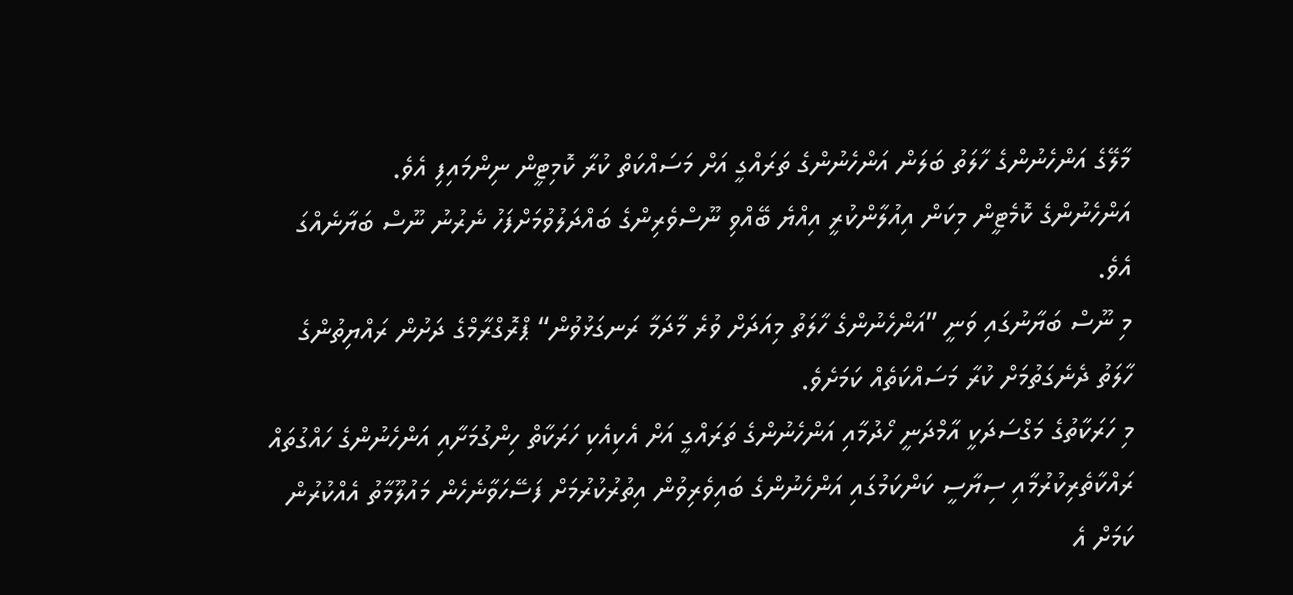މާލޭގެ އަންހެނުންގެ ހާލަތު ބަލަން އަންހެނުންގެ ތަރައްގީ އަށް މަސައްކަތް ކުރާ ކޮމިޓީން ނިންމައިފި އެވެ.
އަންހެނުންގެ ކޮމެޓީން މިކަން އިއުލާންކުރީ އިއްޔެ ބޭއްވި ނޫސްވެރިންގެ ބައްދަލުވުމަށްފަހު ނެރުނު ނޫސް ބަޔާނެއްގަ އެވެ.
މި ނޫސް ބަޔާނުގައި ވަނީ ”އަންހެނުންގެ ހާލަތު މިއަދަށް ވުރެ މާދަމާ ރަނގަޅުވުން“ ޕްރޮގްރާމްގެ ދަށުން ރައްޔިތުންގެ ހާލަތު ދެނެގަތުމަށް ކުރާ މަސައްކަތެއް ކަމަށެވެ.
މި ހަރަކާތުގެ މަގްސަދަކީ އާމްދަނީ ހޯދުމާއި އަންހެނުންގެ ތަރައްގީ އަށް އެކިއެކި ހަރަކާތް ހިންގުމަށާއި އަންހެނުންގެ ހައްގުތައް ރައްކާތެރިކުރުމާއި ސިޔާސީ ކަންކަމުގައި އަންހެނުންގެ ބައިވެރިވުން އިތުރުކުރުމަށް ފަސޭހަވާނެހެން މައުލޫމާތު އެއްކުރުން ކަމަށް އެ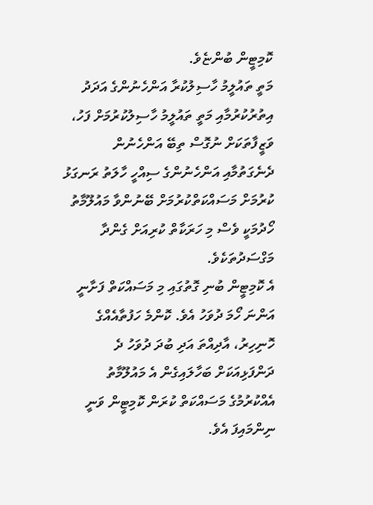ކޮމިޓީން ބުންޏެވެ.
މަތީ ތައުލީމު ހާސިލުކުރާ އަންހެނުންގެ އަދަދު އިތުރުކުރުމާއި މަތީ ތައުލީމު ހާސިލުކުރުމަށް ފަހު، ވަޒީފާތަކަށް ނުގޮސް ތިބޭ އަންހެނުން ދެނެގަތުމާއި އަންހެނުންގެ ސިއްހީ ހާލަތު ރަނގަޅު ކުރުމަށް މަސައްކަތްކުރުމަށް ބޭނުންވާ މައުލޫމާތު ހޯދުމަކީ ވެސް މި ހަރަކާތް ކުރިއަށް ގެންދާ މަގްސަދުތަކެވެ.
އެ ކޮމިޓީން ބުނި ގޮތުގައި މި މަސައްކަތް ފަށާނީ އަންނަ ހޯމަ ދުވަހު އެވެ. ކޮންމެ ހަފުތާއެއްގެ ހޮނިހިރު، އާދިއްތަ އަދި ބުދަ ދުވަހު ދެ ދަންފަޅިއަކަށް ބަހާލައިގެން އެ މައުލޫމާތު އެއްކުރުމުގެ މަސައްކަތް ކުރަން ކޮމިޓީން ވަނީ ނިންމައިފަ އެވެ.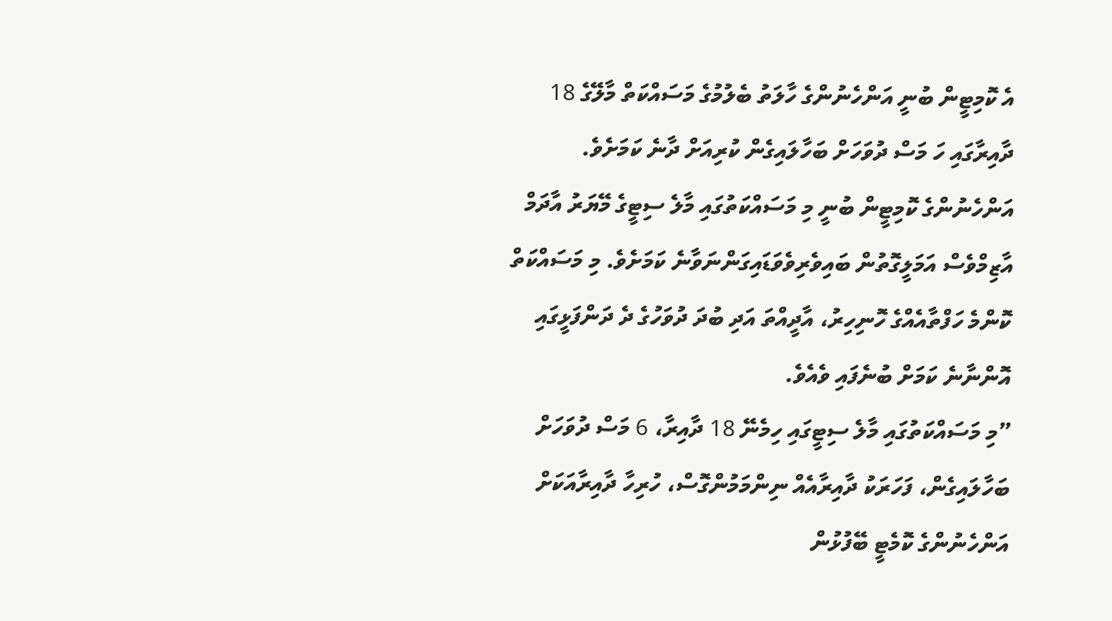އެ ކޮމިޓީން ބުނީ އަންހެނުންގެ ހާލަތު ބެލުމުގެ މަސައްކަތް މާލޭގެ 18 ދާއިރާގައި ހަ މަސް ދުވަހަށް ބަހާލައިގެން ކުރިއަށް ދާނެ ކަމަށެވެ.
އަންހެނުންގެ ކޮމިޓީން ބުނީ މި މަސައްކަތުގައި މާލެ ސިޓީގެ މޭޔަރު އާދަމް އާޒިމްވެސް އަމަލީގޮތުން ބައިވެރިވެވަޑައިގަންނަވާނެ ކަމަށެވެ. މި މަސައްކަތް ކޮންމެ ހަފްތާއެއްގެ ހޮނިހިރު، އާދީއްތަ އަދި ބުދަ ދުވަހުގެ ދެ ދަންފަޅީގައި އޮންނާނެ ކަމަށް ބުނެފައި ވެއެވެ.
”މި މަސައްކަތުގައި މާލެ ސިޓީގައި ހިމެނޭ 18 ދާއިރާ، 6 މަސް ދުވަހަށް ބަހާލައިގެން، ފަހަރަކު ދާއިރާއެއް ނިންމަމުންގޮސް، ހުރިހާ ދާއިރާއަކަށް އަންހެނުންގެ ކޮމެޓީ ބޭފުޅުން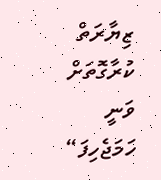ޒިޔާރަތް ކުރާގޮތަށް ވަނީ ހަމަޖެހިފަ“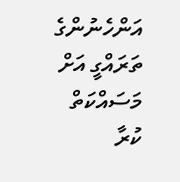އަންހެނުންގެ ތަރައްގީ އަށް މަސައްކަތް ކުރާ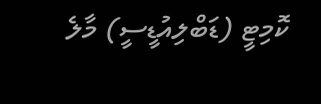ކޮމިޓީ (ޑަބްލިއުޑީސީ) މާލެ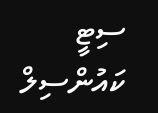ސިޓީ ކައުންސިލް